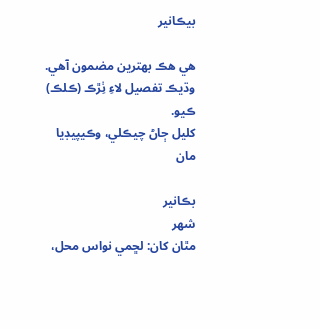بيڪانير

هي هڪ بهترين مضمون آهي. وڌيڪ تفصيل لاءِ ٺِڙڪ (ڪلڪ) ڪيو.
کليل ڄاڻ چيڪلي، وڪيپيڊيا مان

بڪانير
شھر
مٿان کان: لڇمي نواس محل،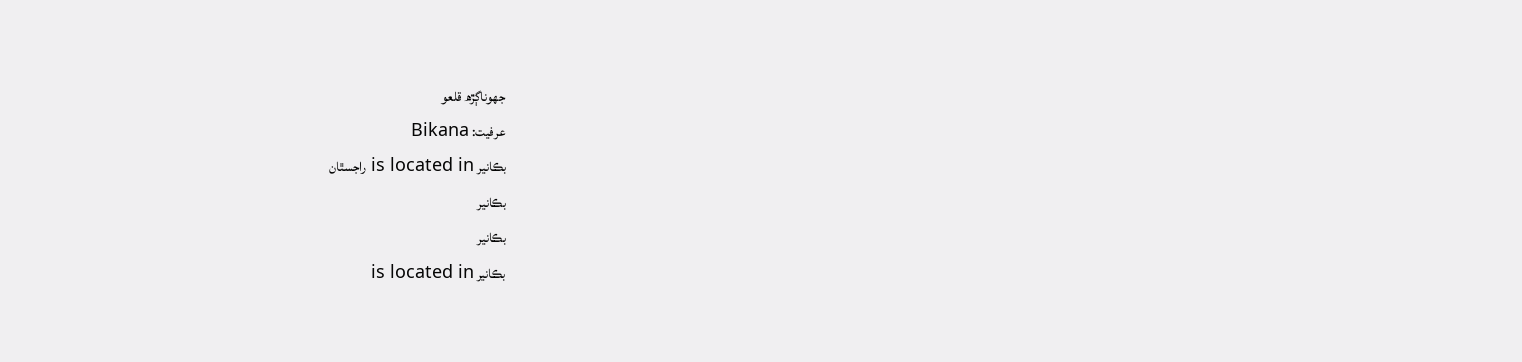جھوناڳڙھ قلعو
عرفيت: Bikana
بڪانير is located in راجسٿان
بڪانير
بڪانير
بڪانير is located in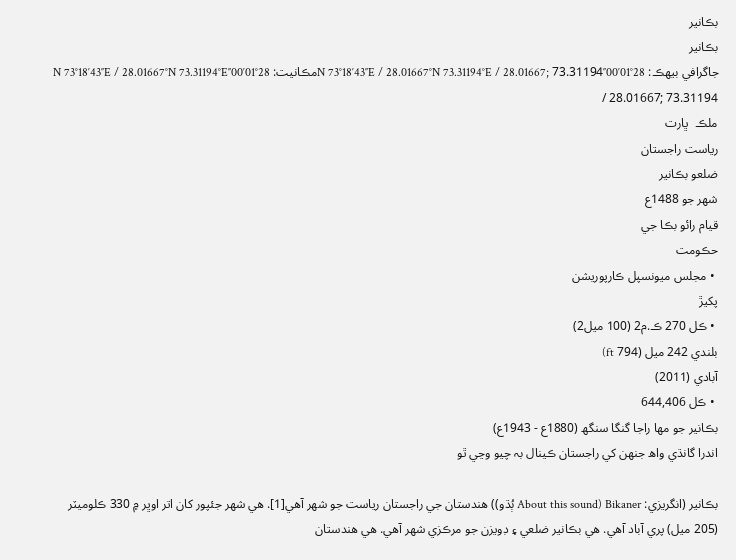بڪانير
بڪانير
جاگرافي بيهڪ: 28°01′00″N 73°18′43″E / 28.01667°N 73.31194°E / 28.01667; 73.31194مڪانيت: 28°01′00″N 73°18′43″E / 28.01667°N 73.31194°E / 28.01667; 73.31194
ملڪ  ڀارت
رياست راجستان
ضلعو بڪانير
شھر جو 1488ع
قيام رائو بڪا جي
حڪومت
 • مجلس ميونسپل ڪارپوريشن
پکيڙ
 • ڪل 270 ڪ.م2 (100 ميل2)
بلندي 242 ميل (794 ft)
آبادي (2011)
 • ڪل 644,406
بڪانير جو مھا راجا گنگا سنگھ (1880ع - 1943ع)
اندرا گانڌي واھ جنھن کي راجستان ڪينال بہ چيو وڃي ٿو

بڪانير (انگريزي: Bikaner (About this sound ٻُڌو)) ھندستان جي راجستان رياست جو شھر آھي[1]. ھي شھر جئپور کان اتر اوڀر ۾ 330 ڪلوميٽر (205 ميل) پري آباد آھي. ھي بڪانير ضلعي ۽ ڊويزن جو مرڪزي شھر آھي. ھي ھندستان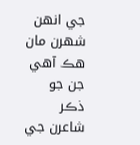جي انھن شھرن مان ھڪ آھي جن جو ذڪر شاعرن جي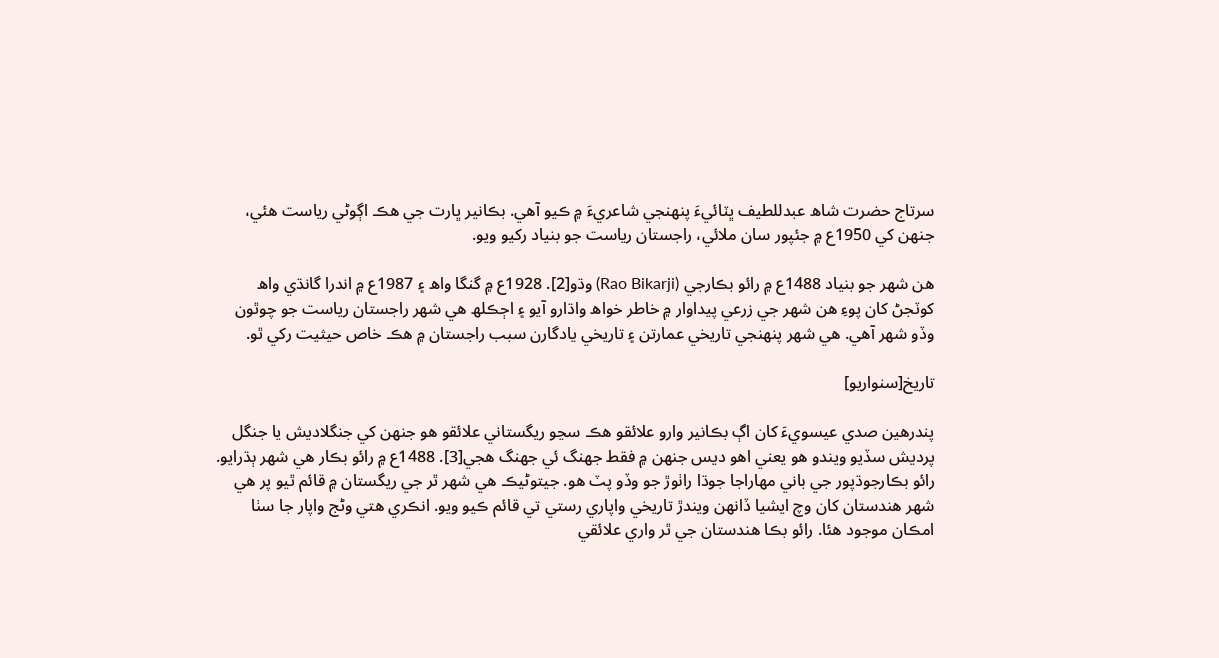سرتاج حضرت شاھ عبدللطيف ڀٽائيءَ پنھنجي شاعريءَ ۾ ڪيو آھي. بڪانير ڀارت جي هڪ اڳوڻي رياست ھئي، جنھن کي 1950ع ۾ جئپور سان ملائي، راجستان رياست جو بنياد رکيو ويو.

ھن شھر جو بنياد 1488ع ۾ رائو بڪارجي (Rao Bikarji) وڌو[2]. 1928ع ۾ گنگا واھ ۽ 1987ع ۾ اندرا گانڌي واھ کوٽجڻ کان پوءِ ھن شھر جي زرعي پيداوار ۾ خاطر خواھ واڌارو آيو ۽ اڄڪلھ ھي شھر راجستان رياست جو چوٿون وڏو شھر آھي. ھي شھر پنھنجي تاريخي عمارتن ۽ تاريخي يادگارن سبب راجستان ۾ ھڪ خاص حيثيت رکي ٿو.

تاريخ[سنواريو]

پندرھين صدي عيسويءَ کان اڳ بڪانير وارو علائقو ھڪ سڃو ريگستاني علائقو ھو جنھن کي جنگلاديش يا جنگل پرديش سڏيو ويندو ھو يعني اھو ديس جنھن ۾ فقط جھنگ ئي جھنگ ھجي[3]. 1488ع ۾ رائو بڪار ھي شھر ٻڌرايو. رائو بڪارجوڌپور جي باني مھاراجا جوڌا راٺوڙ جو وڏو پٽ ھو. جيتوڻيڪ ھي شھر ٿر جي ريگستان ۾ قائم ٿيو پر ھي شھر ھندستان کان وچ ايشيا ڏانھن ويندڙ تاريخي واپاري رستي تي قائم ڪيو ويو. انڪري ھتي وڻج واپار جا سٺا امڪان موجود ھئا. رائو بڪا ھندستان جي ٿر واري علائقي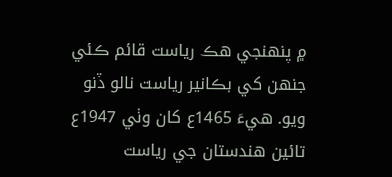۾ پنھنجي ھڪ رياست قائم ڪئي جنھن کي بڪانير رياست نالو ڏنو ويو. ھيءَ 1465ع کان وٺي 1947ع تائين ھندستان جي رياست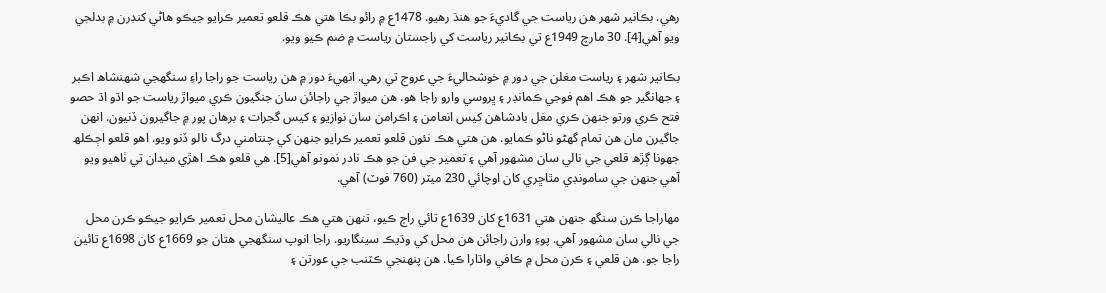رھي. بڪانير شھر ھن رياست جي گاديءَ جو ھنڌ رھيو. 1478ع ۾ رائو بڪا ھتي ھڪ قلعو تعمير ڪرايو جيڪو ھاڻي کنڊرن ۾ بدلجي ويو آھي[4]. 30 مارچ 1949ع تي بڪانير رياست کي راجستان رياست ۾ ضم ڪيو ويو.

بڪانير شھر ۽ رياست مغلن جي دور ۾ خوشحاليءَ جي عروج تي رھي. انھيءَ دور ۾ ھن رياست جو راجا راءِ سنگھجي شھنشاھ اڪبر ۽ جھانگير جو ھڪ اھم فوجي ڪمانڊر ۽ ڀروسي وارو راجا ھو. ھن ميواڙ جي راجائن سان جنگيون ڪري ميواڙ رياست جو اڌو اڌ حصو فتح ڪري ورتو جنھن ڪري مغل بادشاھن کيس انعامن ۽ اڪرامن سان نوازيو ۽ کيس گجرات ۽ برھان پور ۾ جاگيرون ڏنيون. انھن جاگيرن مان ھن تمام گھڻو ناڻو ڪمايو. ھن ھتي ھڪ نئون قلعو تعمير ڪرايو جنھن کي چنتامني درگ نالو ڏنو ويو. اھو قلعو اڄڪلھ جھونا ڳڙھ قلعي جي نالي سان مشھور آھي ۽ تعمير جي فن جو ھڪ نادر نمونو آھي[5]. ھي قلعو ھڪ اھڙي ميدان تي ٺاھيو ويو آھي جنھن جي سامونڊي مٿاڇري کان اوچائي 230 ميٽر (760 فوٽ) آھي.

مھاراجا ڪرن سنگھ جنھن ھتي 1631ع کان 1639ع تائي راڄ ڪيو، تنھن ھتي ھڪ عاليشان محل تعمير ڪرايو جيڪو ڪرن محل جي نالي سان مشھور آھي. پوءِ وارن راجائن ھن محل کي وڌيڪ سينگاريو. راجا انوپ سنگھجي ھتان جو 1669ع کان 1698ع تائين راجا جو. ھن قلعي ۽ ڪرن محل ۾ ڪافي واڌارا ڪيا. ھن پنھنجي ڪٽنب جي عورتن ۽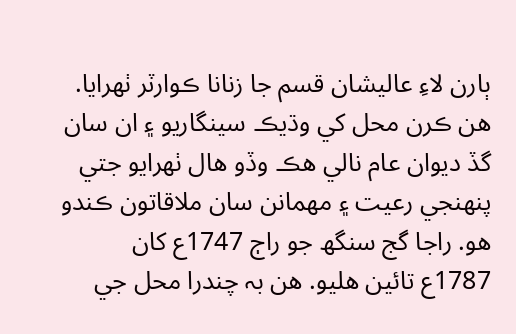ٻارن لاءِ عاليشان قسم جا زنانا ڪوارٽر ٺھرايا. ھن ڪرن محل کي وڌيڪ سينگاريو ۽ ان سان گڏ ديوان عام نالي ھڪ وڏو ھال ٺھرايو جتي پنھنجي رعيت ۽ مھمانن سان ملاقاتون ڪندو ھو. راجا گج سنگھ جو راڄ 1747ع کان 1787ع تائين ھليو. ھن بہ چندرا محل جي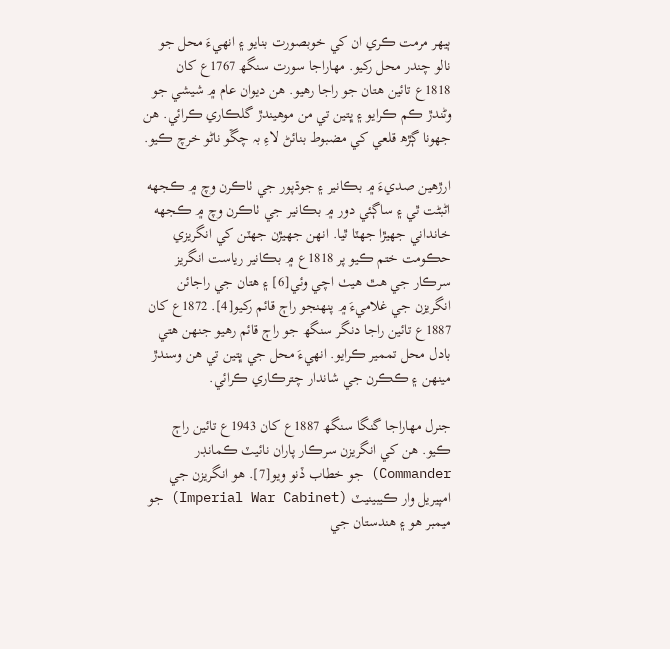ٻيھر مرمت ڪري ان کي خوبصورت بنايو ۽ انھيءَ محل جو نالو چندر محل رکيو. مھاراجا سورت سنگھ 1767ع کان 1818ع تائين ھتان جو راجا رھيو. ھن ديوان عام ۾ شيشي جو وڻندڙ ڪم ڪرايو ۽ ڀتين تي من موھيندڙ گلڪاري ڪرائي. ھن جھونا ڳڙھ قلعي کي مضبوط بنائڻ لاءِ بہ چڱو ناڻو خرچ ڪيو.

ارڙھين صديءَ ۾ بڪانير ۽ جوڌپور جي ٺاڪرن وچ ۾ ڪجهه اڻبڻت ٿي ۽ ساڳئي دور ۾ بڪانير جي ٺاڪرن وچ ۾ ڪجهه خانداني جھيڙا جھٽا ٿيا. انھن جھيڙن جھٽن کي انگريزي حڪومت ختم ڪيو پر 1818ع ۾ بڪانير رياست انگريز سرڪار جي ھٿ ھيٺ اچي وئي[6] ۽ ھتان جي راجائن انگريزن جي غلاميءَ ۾ پنھنجو راڄ قائم رکيو[4]. 1872ع کان 1887ع تائين راجا دنگر سنگھ جو راڄ قائم رھيو جنھن ھتي بادل محل تممير ڪرايو. انھيءَ محل جي ڀتين تي ھن وسندڙ مينھن ۽ ڪڪرن جي شاندار چترڪاري ڪرائي.

جنرل مھاراجا گنگا سنگھ 1887ع کان 1943ع تائين راڄ ڪيو. ھن کي انگريزن سرڪار پاران نائيٽ ڪمانڊر Commander) جو خطاب ڏنو ويو[7]. ھو انگريزن جي امپيريل وار ڪيبينيٽ (Imperial War Cabinet) جو ميمبر ھو ۽ ھندستان جي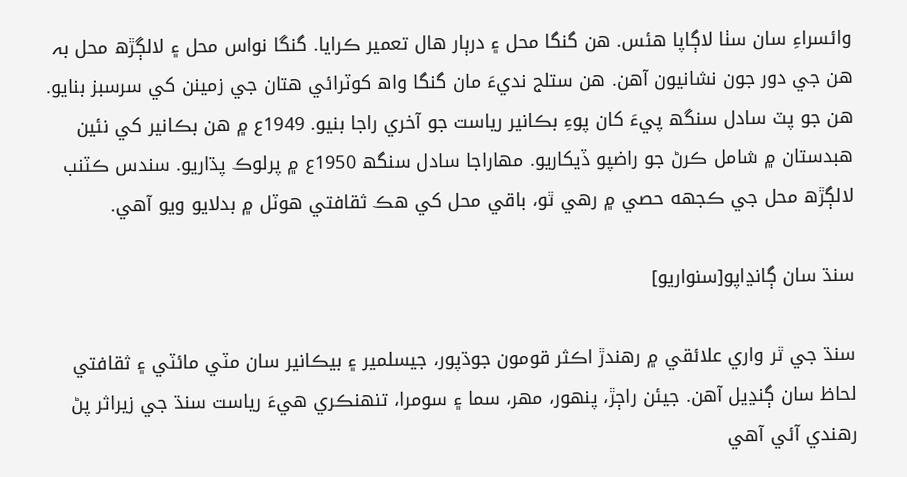وائسراءِ سان سٺا لاڳاپا ھئس. ھن گنگا محل ۽ درٻار ھال تعمير ڪرايا. گنگا نواس محل ۽ لالڳڙھ محل بہ ھن جي دور جون نشانيون آھن. ھن ستلج نديءَ مان گنگا واھ کوٽرائي ھتان جي زمينن کي سرسبز بنايو. ھن جو پٽ سادل سنگھ پيءَ کان پوءِ بڪانير رياست جو آخري راجا بنيو. 1949ع ۾ ھن بڪانير کي نئين ھبدستان ۾ شامل ڪرڻ جو راضپو ڏيکاريو. مھاراجا سادل سنگھ 1950ع ۾ پرلوڪ پڌاريو. سندس ڪٽنب لالڳڙھ محل جي ڪجهه حصي ۾ رھي ٿو، باقي محل کي ھڪ ثقافتي ھوٽل ۾ بدلايو ويو آھي.

سنڌ سان ڳانڍاپو[سنواريو]

سنڌ جي ٿر واري علائقي ۾ رهندڙ اڪثر قومون جوڌپور، جيسلمير ۽ بيڪانير سان مٽي مائٽي ۽ ثقافتي لحاظ سان ڳنڍيل آهن. جيئن راڄڙ، پنهور، مهر، سما ۽ سومرا، تنهنڪري هيءَ رياست سنڌ جي زيراثر پڻ رهندي آئي آهي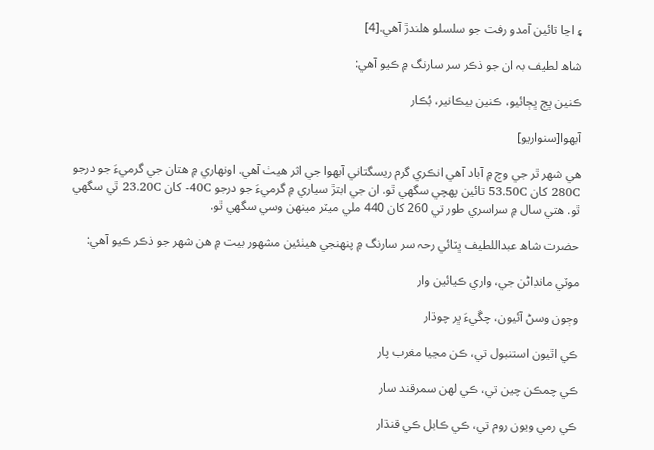۽ اڃا تائين آمدو رفت جو سلسلو هلندڙ آهي.[4]

شاھ لطيف بہ ان جو ذڪر سر سارنگ ۾ ڪيو آهي:

ڪنين ڀڄ ڀڄائيو، ڪنين بيڪانير، بُڪار

آبھوا[سنواريو]

ھي شھر ٿر جي وچ ۾ آباد آھي انڪري گرم ريسگتاني آبھوا جي اثر ھيٺ آھي. اونھاري ۾ ھتان جي گرميءَ جو درجو 280C کان 53.50C تائين پھچي سگھي ٿو. ان جي ابتڙ سياري ۾ گرميءَ جو درجو 40C- کان 23.20C ٿي سگھي ٿو. ھتي سال ۾ سراسري طور تي 260 کان 440 ملي ميٽر مينھن وسي سگھي ٿو.

حضرت شاھ عبداللطيف ڀٽائي رحہ سر سارنگ ۾ پنھنجي ھيٺئين مشھور بيت ۾ ھن شھر جو ذڪر ڪيو آھي:

موٽي مانڊاڻن جي، واري ڪيائين وار

وڄون وسڻ آئيون، چڱيءَ ڀر چوڌار

ڪي اٿيون استنبول تي، ڪن مڃيا مغرب پار

ڪي چمڪن چين تي، ڪي لھن سمرقند سار

ڪي رمي ويون روم تي، ڪي ڪابل ڪي قنڌار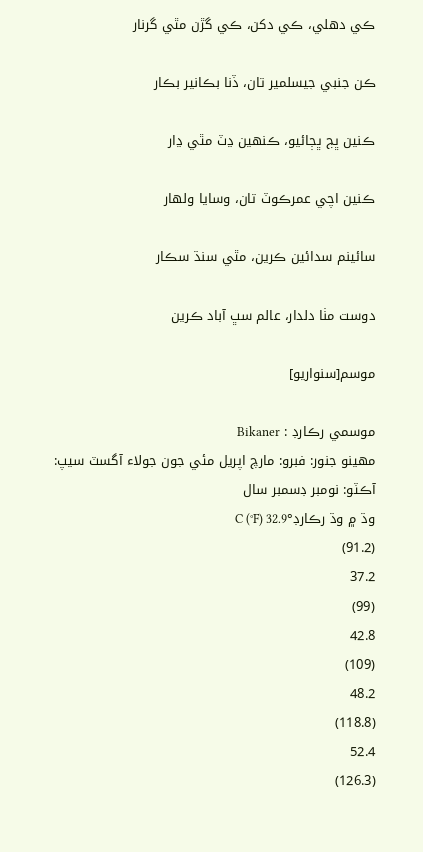ڪي دھلي، ڪي دکن، ڪي گڙن مٿي گرنار

ڪن جنبي جيسلمير تان، ڏنا بڪانير بڪار

ڪنين ڀڄ ڀڄائيو، ڪنھين ڍٽ مٿي ڍار

ڪنين اچي عمرڪوٽ تان، وسايا ولھار

سائينم سدائين ڪرين، مٿي سنڌ سڪار

دوست مٺا دلدار، عالم سڀ آباد ڪرين

موسم[سنواريو]

موسمي رڪارڊ : Bikaner
مھينو جنور: فبرو: مارچ اپريل مئي جون جولاء آگسٽ سيپ: آڪٽو: نومبر ڊسمبر سال
وڌ ۾ وڌ رڪارڊ°C (°F) 32.9
(91.2)
37.2
(99)
42.8
(109)
48.2
(118.8)
52.4
(126.3)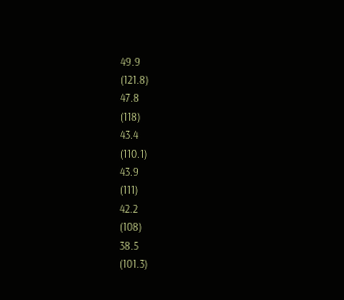49.9
(121.8)
47.8
(118)
43.4
(110.1)
43.9
(111)
42.2
(108)
38.5
(101.3)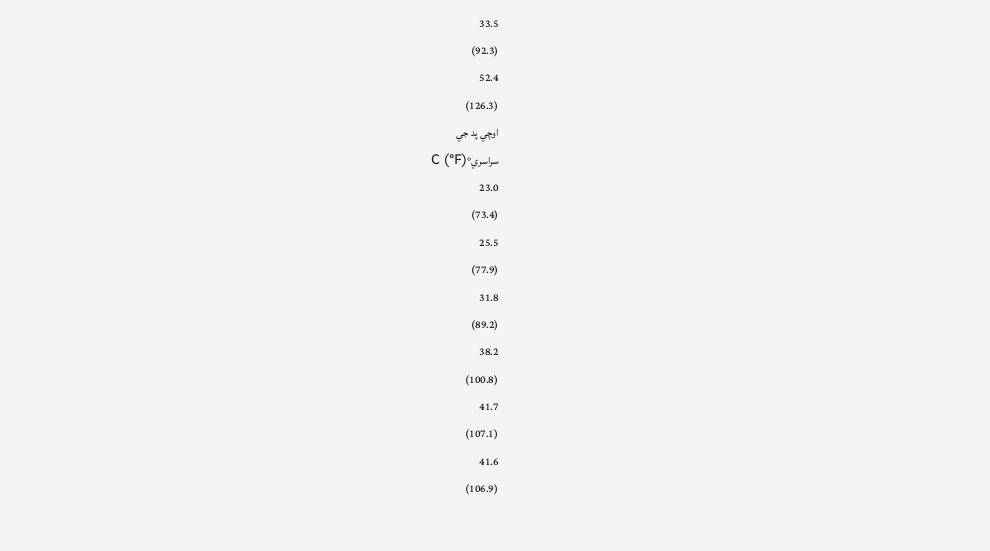33.5
(92.3)
52.4
(126.3)
اوچي پد جي
سراسري°C (°F)
23.0
(73.4)
25.5
(77.9)
31.8
(89.2)
38.2
(100.8)
41.7
(107.1)
41.6
(106.9)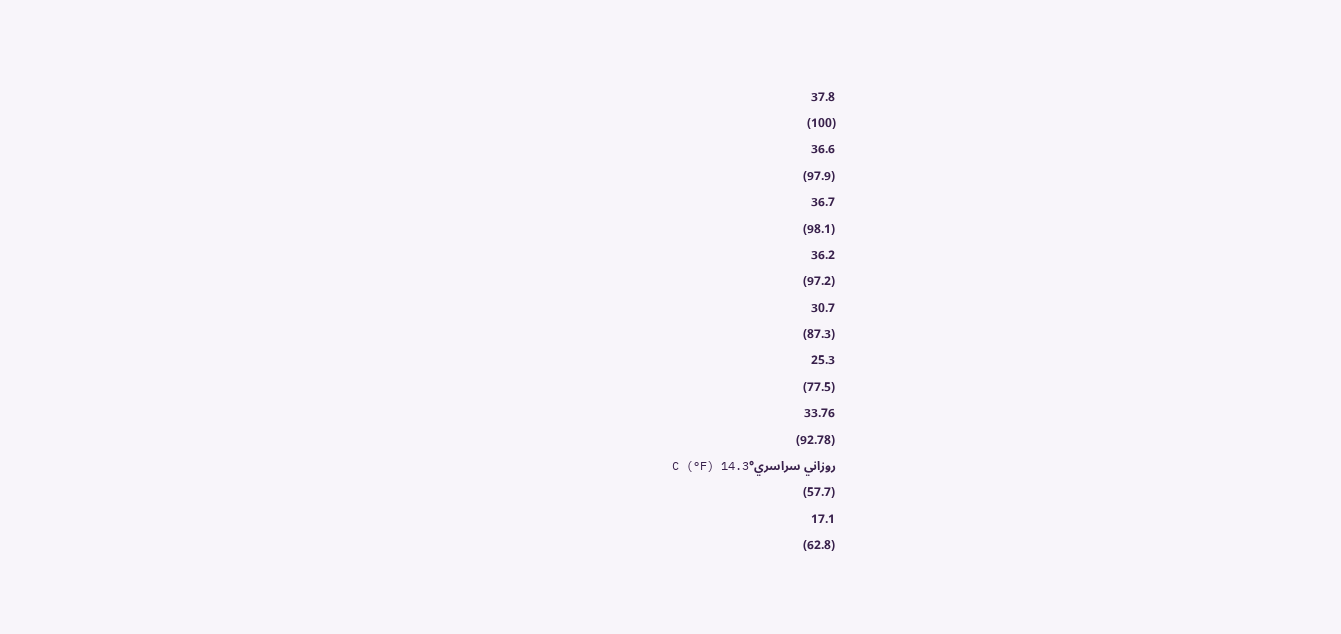37.8
(100)
36.6
(97.9)
36.7
(98.1)
36.2
(97.2)
30.7
(87.3)
25.3
(77.5)
33.76
(92.78)
روزاني سراسري°C (°F) 14.3
(57.7)
17.1
(62.8)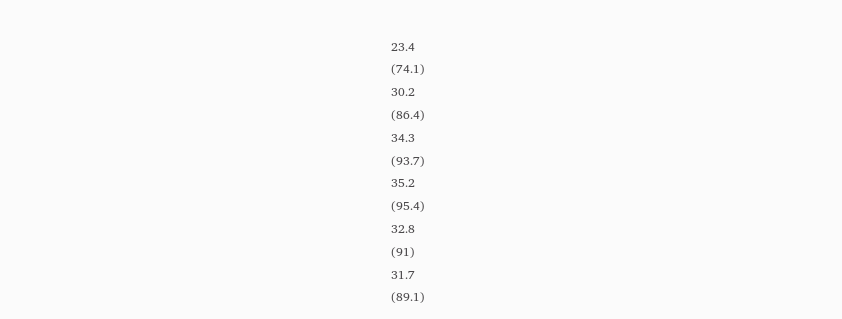23.4
(74.1)
30.2
(86.4)
34.3
(93.7)
35.2
(95.4)
32.8
(91)
31.7
(89.1)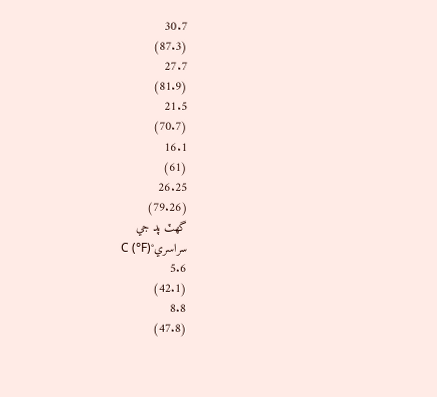30.7
(87.3)
27.7
(81.9)
21.5
(70.7)
16.1
(61)
26.25
(79.26)
گھٽ پد جي
سراسري°C (°F)
5.6
(42.1)
8.8
(47.8)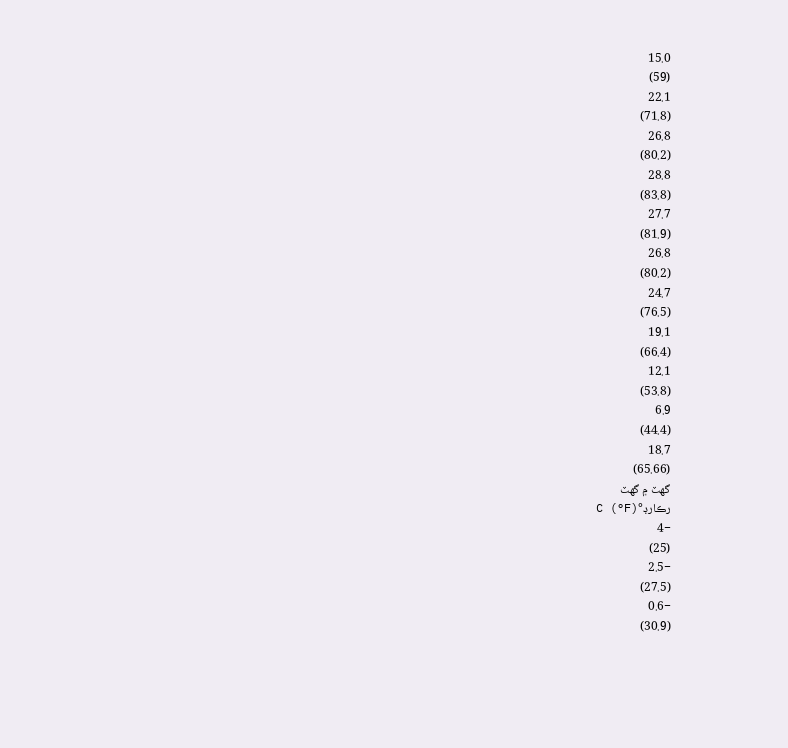15.0
(59)
22.1
(71.8)
26.8
(80.2)
28.8
(83.8)
27.7
(81.9)
26.8
(80.2)
24.7
(76.5)
19.1
(66.4)
12.1
(53.8)
6.9
(44.4)
18.7
(65.66)
گھٽ ۾ گھٽ
رڪارڊ°C (°F)
−4
(25)
−2.5
(27.5)
−0.6
(30.9)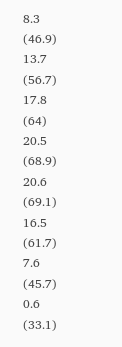8.3
(46.9)
13.7
(56.7)
17.8
(64)
20.5
(68.9)
20.6
(69.1)
16.5
(61.7)
7.6
(45.7)
0.6
(33.1)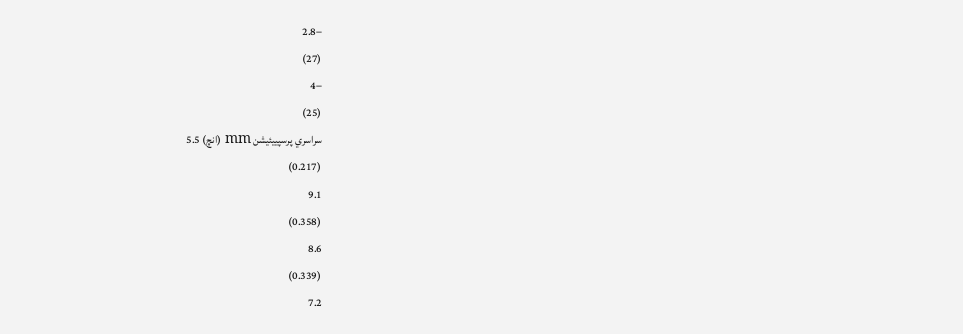−2.8
(27)
−4
(25)
سراسري پرسپييئيشن mm (انچ) 5.5
(0.217)
9.1
(0.358)
8.6
(0.339)
7.2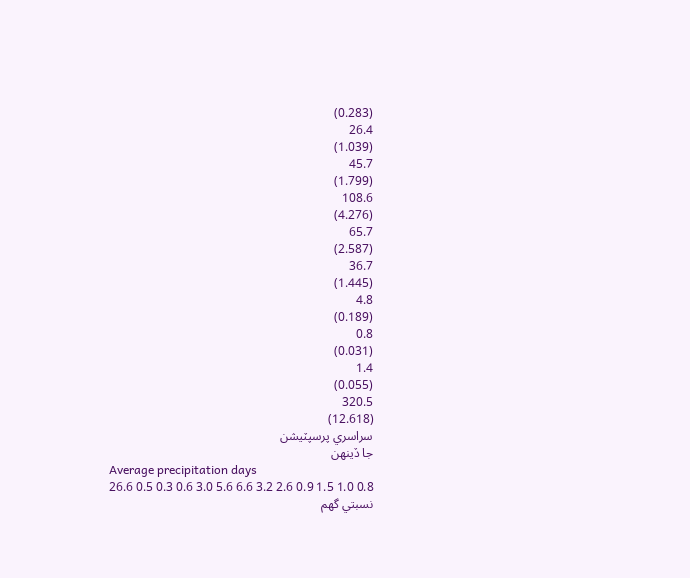(0.283)
26.4
(1.039)
45.7
(1.799)
108.6
(4.276)
65.7
(2.587)
36.7
(1.445)
4.8
(0.189)
0.8
(0.031)
1.4
(0.055)
320.5
(12.618)
سراسري پرسپٽيشن
جا ڏينهن
Average precipitation days
0.8 1.0 1.5 0.9 2.6 3.2 6.6 5.6 3.0 0.6 0.3 0.5 26.6
نسبتي گھم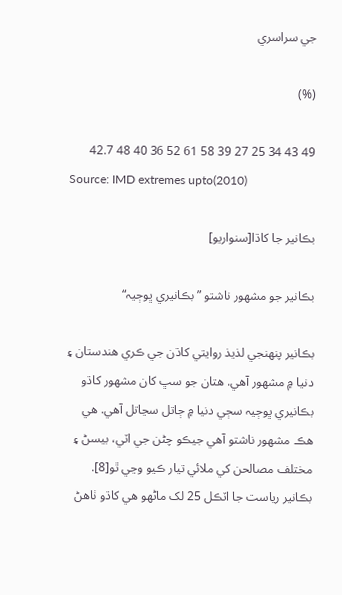جي سراسري

(%)

49 43 34 25 27 39 58 61 52 36 40 48 42.7
Source: IMD extremes upto(2010)

بڪانير جا کاڌا[سنواريو]

بڪانير جو مشھور ناشتو ”بڪانيري ڀوڄيہ“

بڪانير پنھنجي لذيذ روايتي کاڌن جي ڪري ھندستان ۽ دنيا ۾ مشھور آھي. ھتان جو سڀ کان مشھور کاڌو بڪانيري ڀوڄيہ سڄي دنيا ۾ ڄاتل سڃاتل آھي. ھي ھڪ مشھور ناشتو آھي جيڪو چڻن جي اٽي، بيسڻ ۽ مختلف مصالحن کي ملائي تيار ڪيو وڃي ٿو[8]. بڪانير رياست جا اٽڪل 25 لک ماڻھو ھي کاڌو ٺاھڻ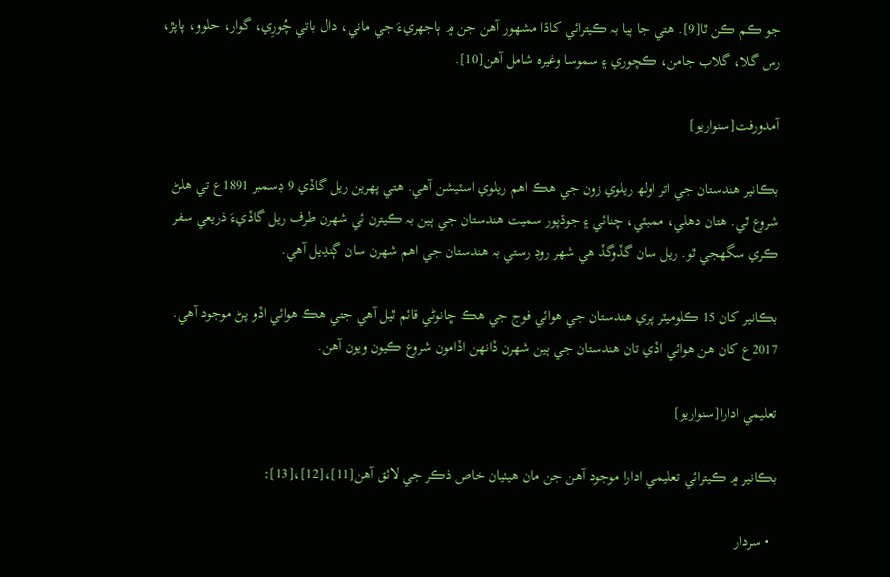جو ڪم ڪن ٿا[9]. ھتي جا ٻيا بہ ڪيترائي کاڌا مشھور آھن جن ۾ ٻاجھريءَ جي ماني، دال باتي چُورِي، گوار، حلوو، پاپڙ، رس گلا، گلاب جامن، ڪچوري ۽ سموسا وغيرہ شامل آھن[10].

آمدورفت[سنواريو]

بڪانير ھندستان جي اتر اولھ ريلوي زون جي ھڪ اھم ريلوي اسٽيشن آھي. ھتي پھرين ريل گاڏي 9 ڊسمبر 1891ع تي ھلڻ شروع ٿي. ھتان دھلي، ممبئي، چنائي ۽ جوڌپور سميت ھندستان جي ٻين بہ ڪيترن ئي شھرن طرف ريل گاڏيءَ ذريعي سفر ڪري سگھجي ٿو. ريل سان گڏوگڏ ھي شھر روڊ رستي بہ ھندستان جي اھم شھرن سان ڳنڍيل آھي.

بڪانير کان 15 ڪلوميٽر پري ھندستان جي ھوائي فوج جي ھڪ ڇانوڻي قائم ٿيل آھي جتي ھڪ ھوائي اڏو پڻ موجود آھي. 2017ع کان ھن ھوائي اڏي تان ھندستان جي ٻين شھرن ڏانھن اڏامون شروع ڪيون ويون آھن.

تعليمي ادارا[سنواريو]

بڪانير ۾ ڪيترائي تعليمي ادارا موجود آھن جن مان ھيٺيان خاص ذڪر جي لائق آھن[11]،[12]،[13]:

  • سردار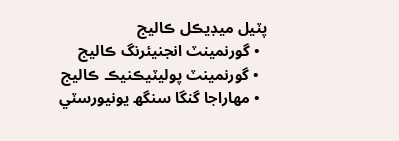پٽيل ميڊيڪل ڪاليج
  • گورنمينٽ انجنيئرنگ ڪاليج
  • گورنمينٽ پوليٽيڪنيڪ ڪاليج
  • مھاراجا گنگا سنگھ يونيورسٽي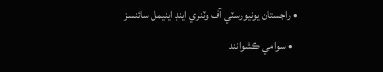• راجستان يونيورسٽي آف وٽنري اينڊ اينيمل سائنسز
  • سوامي ڪشوانند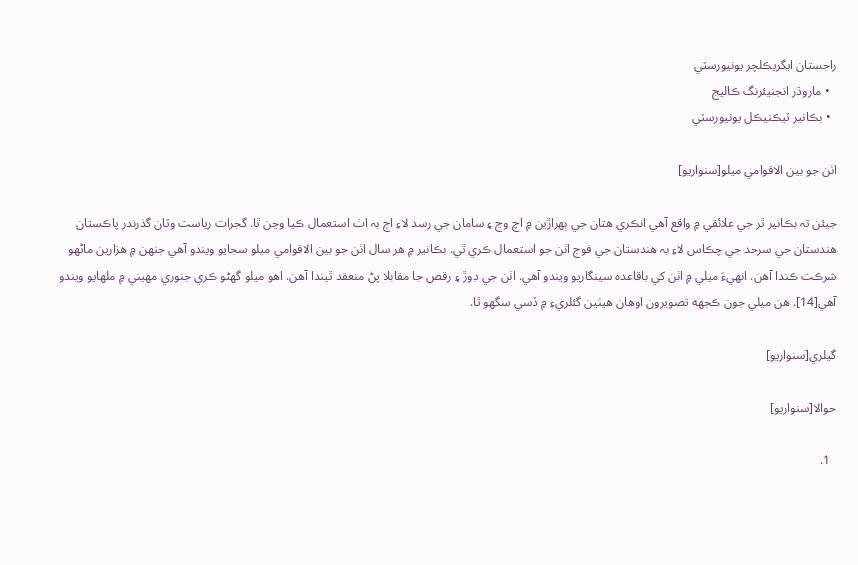راجستان ايگريڪلچر يونيورسٽي
  • ماروڌر انجنيئرنگ ڪاليج
  • بڪانير ٽيڪنيڪل يونيورسٽي

اٺن جو بين الاقوامي ميلو[سنواريو]

جيئن تہ بڪانير ٿر جي علائقي ۾ واقع آھي انڪري ھتان جي ٻھراڙين ۾ اچ وڃ ۽ سامان جي رسد لاءِ اڄ بہ اٺ استعمال ڪيا وڃن ٿا. گجرات رياست وٽان گذرندر پاڪستان ھندستان جي سرحد جي چڪاس لاءِ بہ ھندستان جي فوج اٺن جو استعمال ڪري ٿي. بڪانير ۾ ھر سال اٺن جو بين الاقوامي ميلو سجايو ويندو آھي جنھن ۾ ھزارين ماڻھو شرڪت ڪندا آھن. انھيءَ ميلي ۾ اٺن کي باقاعدہ سينگاريو ويندو آھي. اٺن جي ڊوڙ ۽ رقص جا مقابلا پڻ منعقد ٿيندا آھن. اھو ميلو گھڻو ڪري جنوري مھيني ۾ ملھايو ويندو آھي[14]. ھن ميلي جون ڪجهه تصويرون اوھان ھيٺين گئلريءِ ۾ ڏسي سگھو ٿا.

گيلري[سنواريو]

حوالا[سنواريو]

  1.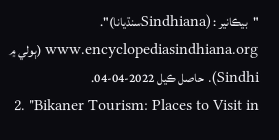"بيڪانير : (Sindhianaسنڌيانا)". www.encyclopediasindhiana.org (ٻولي ۾ Sindhi). حاصل ڪيل 2022-04-04.
  2. "Bikaner Tourism: Places to Visit in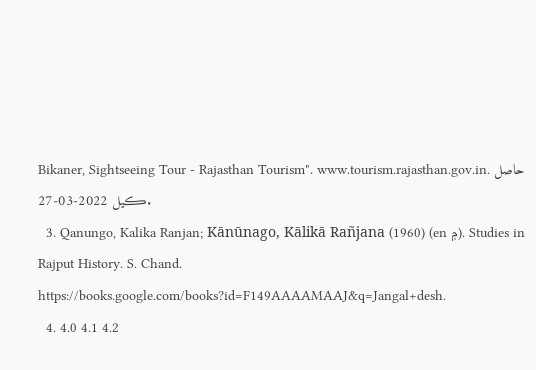Bikaner, Sightseeing Tour - Rajasthan Tourism". www.tourism.rajasthan.gov.in. حاصل ڪيل 2022-03-27.
  3. Qanungo, Kalika Ranjan; Kānūnago, Kālikā Rañjana (1960) (en ۾). Studies in Rajput History. S. Chand. https://books.google.com/books?id=F149AAAAMAAJ&q=Jangal+desh.
  4. 4.0 4.1 4.2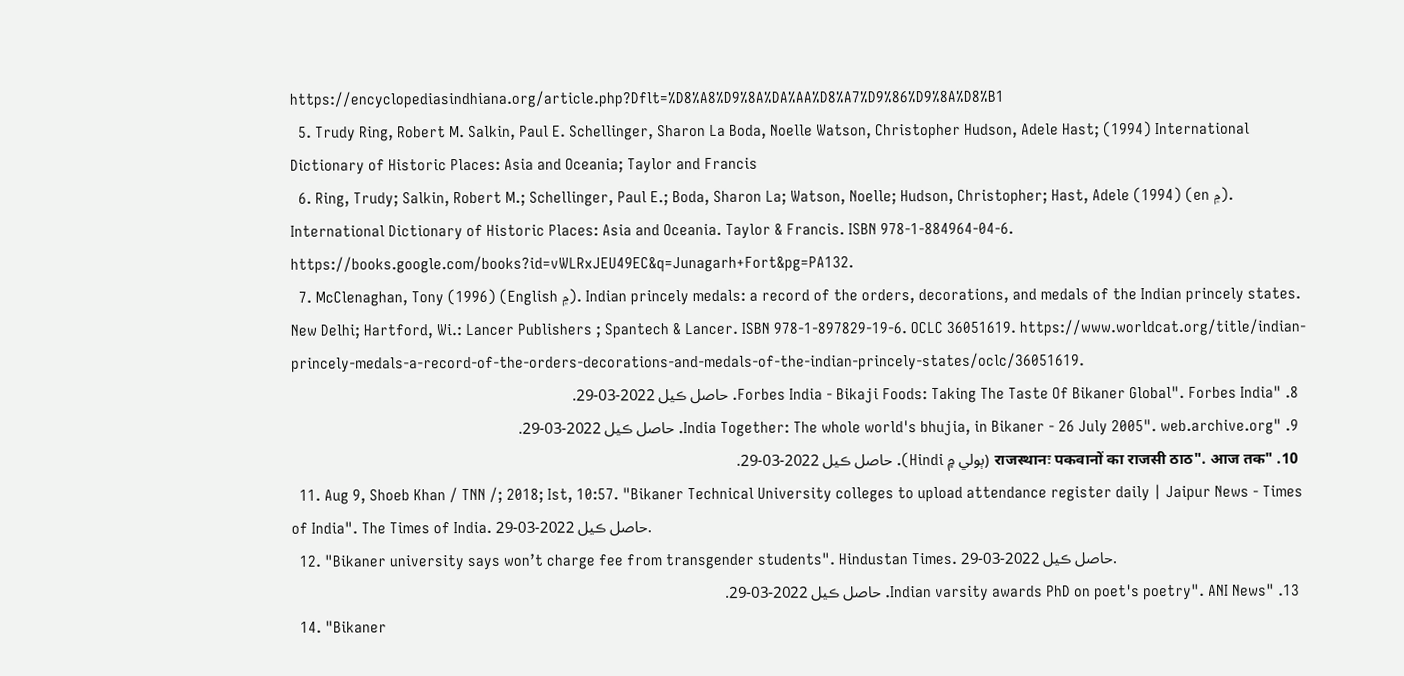https://encyclopediasindhiana.org/article.php?Dflt=%D8%A8%D9%8A%DA%AA%D8%A7%D9%86%D9%8A%D8%B1
  5. Trudy Ring, Robert M. Salkin, Paul E. Schellinger, Sharon La Boda, Noelle Watson, Christopher Hudson, Adele Hast; (1994) International Dictionary of Historic Places: Asia and Oceania; Taylor and Francis
  6. Ring, Trudy; Salkin, Robert M.; Schellinger, Paul E.; Boda, Sharon La; Watson, Noelle; Hudson, Christopher; Hast, Adele (1994) (en ۾). International Dictionary of Historic Places: Asia and Oceania. Taylor & Francis. ISBN 978-1-884964-04-6. https://books.google.com/books?id=vWLRxJEU49EC&q=Junagarh+Fort&pg=PA132.
  7. McClenaghan, Tony (1996) (English ۾). Indian princely medals: a record of the orders, decorations, and medals of the Indian princely states. New Delhi; Hartford, Wi.: Lancer Publishers ; Spantech & Lancer. ISBN 978-1-897829-19-6. OCLC 36051619. https://www.worldcat.org/title/indian-princely-medals-a-record-of-the-orders-decorations-and-medals-of-the-indian-princely-states/oclc/36051619.
  8. "Forbes India - Bikaji Foods: Taking The Taste Of Bikaner Global". Forbes India. حاصل ڪيل 2022-03-29.
  9. "India Together: The whole world's bhujia, in Bikaner - 26 July 2005". web.archive.org. حاصل ڪيل 2022-03-29.
  10. "राजस्थानः पकवानों का राजसी ठाठ". आज तक (ٻولي ۾ Hindi). حاصل ڪيل 2022-03-29.
  11. Aug 9, Shoeb Khan / TNN /; 2018; Ist, 10:57. "Bikaner Technical University colleges to upload attendance register daily | Jaipur News - Times of India". The Times of India. حاصل ڪيل 2022-03-29.
  12. "Bikaner university says won’t charge fee from transgender students". Hindustan Times. حاصل ڪيل 2022-03-29.
  13. "Indian varsity awards PhD on poet's poetry". ANI News. حاصل ڪيل 2022-03-29.
  14. "Bikaner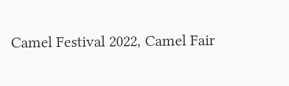Camel Festival 2022, Camel Fair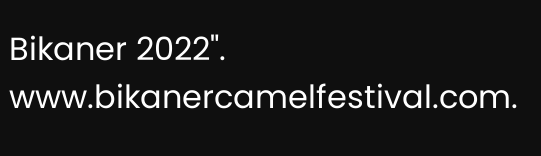Bikaner 2022". www.bikanercamelfestival.com.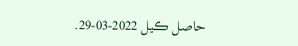حاصل ڪيل 2022-03-29.